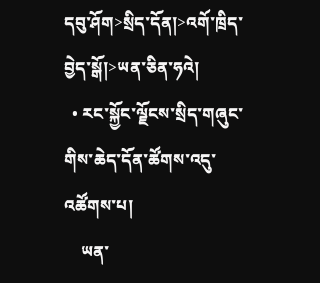དབུ་ཤོག>སྲིད་དོན།>འགོ་ཁྲིད་བྱེད་སྒོ།>ཡན་ཅིན་ཧའེ།
  • རང་སྐྱོང་ལྗོངས་སྲིད་གཞུང་གིས་ཆེད་དོན་ཚོགས་འདུ་འཚོགས་པ།
    ཡན་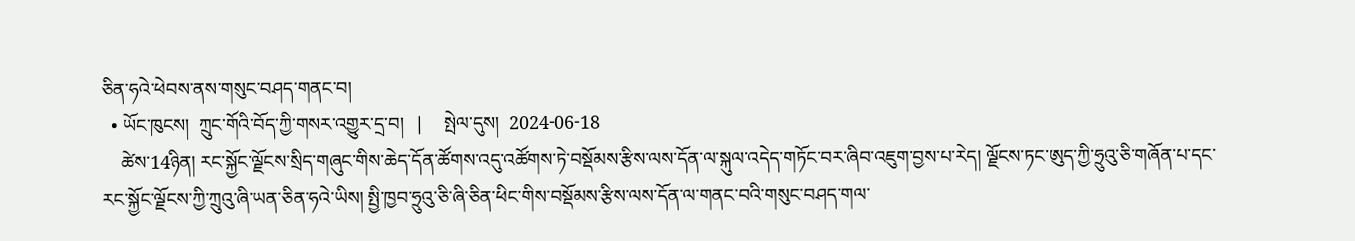ཅིན་ཧའེ་ཕེབས་ནས་གསུང་བཤད་གནང་བ།
  • ཡོང་ཁུངས།  ཀྲུང་གོའི་བོད་ཀྱི་གསར་འགྱུར་དྲ་བ།   |     སྤེལ་དུས།  2024-06-18
    ཚེས་14ཉིན། རང་སྐྱོང་ལྗོངས་སྲིད་གཞུང་གིས་ཆེད་དོན་ཚོགས་འདུ་འཚོགས་ཏེ་བསྡོམས་རྩིས་ལས་དོན་ལ་སྐུལ་འདེད་གཏོང་བར་ཞིབ་འཇུག་བྱས་པ་རེད། ལྗོངས་ཏང་ཨུད་ཀྱི་ཧྲུའུ་ཅི་གཞོན་པ་དང་རང་སྐྱོང་ལྗོངས་ཀྱི་ཀྲུའུ་ཞི་ཡན་ཅིན་ཧའེ་ཡིས། སྤྱི་ཁྱབ་ཧྲུའུ་ཅི་ཞི་ཅིན་ཕིང་གིས་བསྡོམས་རྩིས་ལས་དོན་ལ་གནང་བའི་གསུང་བཤད་གལ་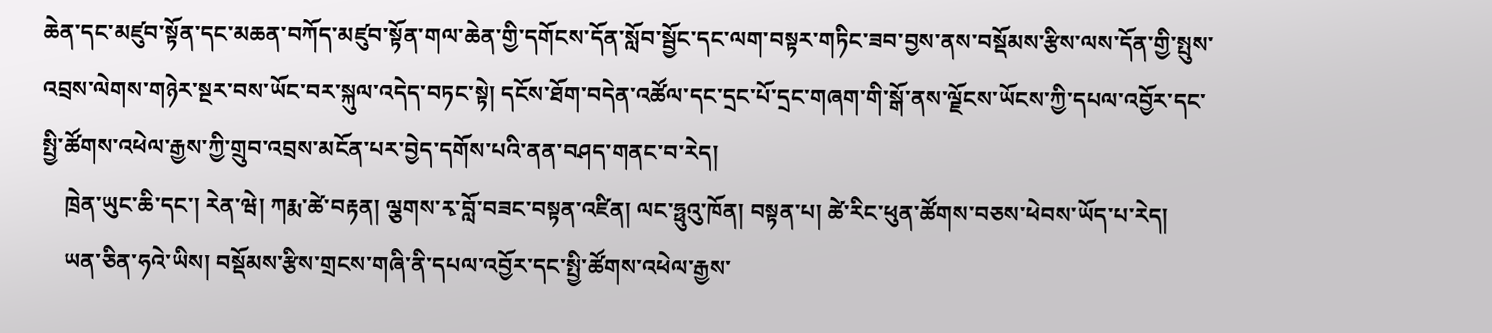ཆེན་དང་མཛུབ་སྟོན་དང་མཆན་བཀོད་མཛུབ་སྟོན་གལ་ཆེན་གྱི་དགོངས་དོན་སློབ་སྦྱོང་དང་ལག་བསྟར་གཏིང་ཟབ་བྱས་ནས་བསྡོམས་རྩིས་ལས་དོན་གྱི་སྤུས་འབྲས་ལེགས་གཉེར་སྔར་བས་ཡོང་བར་སྐུལ་འདེད་བཏང་སྟེ། དངོས་ཐོག་བདེན་འཚོལ་དང་དྲང་པོ་དྲང་གཞག་གི་སྒོ་ནས་ལྗོངས་ཡོངས་ཀྱི་དཔལ་འབྱོར་དང་སྤྱི་ཚོགས་འཕེལ་རྒྱས་ཀྱི་གྲུབ་འབྲས་མངོན་པར་བྱེད་དགོས་པའི་ནན་བཤད་གནང་བ་རེད།
    ཁྲེན་ཡུང་ཆི་དང་། རེན་ཝེ། ཀརྨ་ཚེ་བརྟན། ལྕགས་རྭ་བློ་བཟང་བསྟན་འཛིན། ལང་ཧྥུའུ་ཁོན། བསྟན་པ། ཚེ་རིང་ཕུན་ཚོགས་བཅས་ཕེབས་ཡོད་པ་རེད།
    ཡན་ཅིན་ཧའེ་ཡིས། བསྡོམས་རྩིས་གྲངས་གཞི་ནི་དཔལ་འབྱོར་དང་སྤྱི་ཚོགས་འཕེལ་རྒྱས་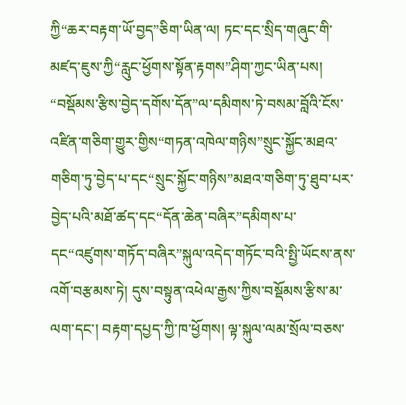ཀྱི“ཆར་བརྟག་ཡོ་བྱད”ཅིག་ཡིན་ལ། ཏང་དང་སྲིད་གཞུང་གི་མཛད་ཇུས་ཀྱི“རླུང་ཕྱོགས་སྟོན་རྟགས”ཤིག་ཀྱང་ཡིན་པས། “བསྡོམས་རྩིས་བྱེད་དགོས་དོན”ལ་དམིགས་ཏེ་བསམ་བློའི་ངོས་འཛིན་གཅིག་གྱུར་གྱིས“གཏན་འཁེལ་གཉིས”སྲུང་སྐྱོང་མཐའ་གཅིག་ཏུ་བྱེད་པ་དང“སྲུང་སྐྱོང་གཉིས”མཐའ་གཅིག་ཏུ་ཐུབ་པར་བྱེད་པའི་མཐོ་ཚད་དང“དོན་ཆེན་བཞིར”དམིགས་པ་དང“འཛུགས་གཏོད་བཞིར”སྐུལ་འདེད་གཏོང་བའི་སྤྱི་ཡོངས་ནས་འགོ་བརྩམས་ཏེ། དུས་བསྟུན་འཕེལ་རྒྱས་ཀྱིས་བསྡོམས་རྩིས་མ་ལག་དང་། བརྟག་དཔྱད་ཀྱི་ཁ་ཕྱོགས། ལྟ་སྐུལ་ལམ་སྲོལ་བཅས་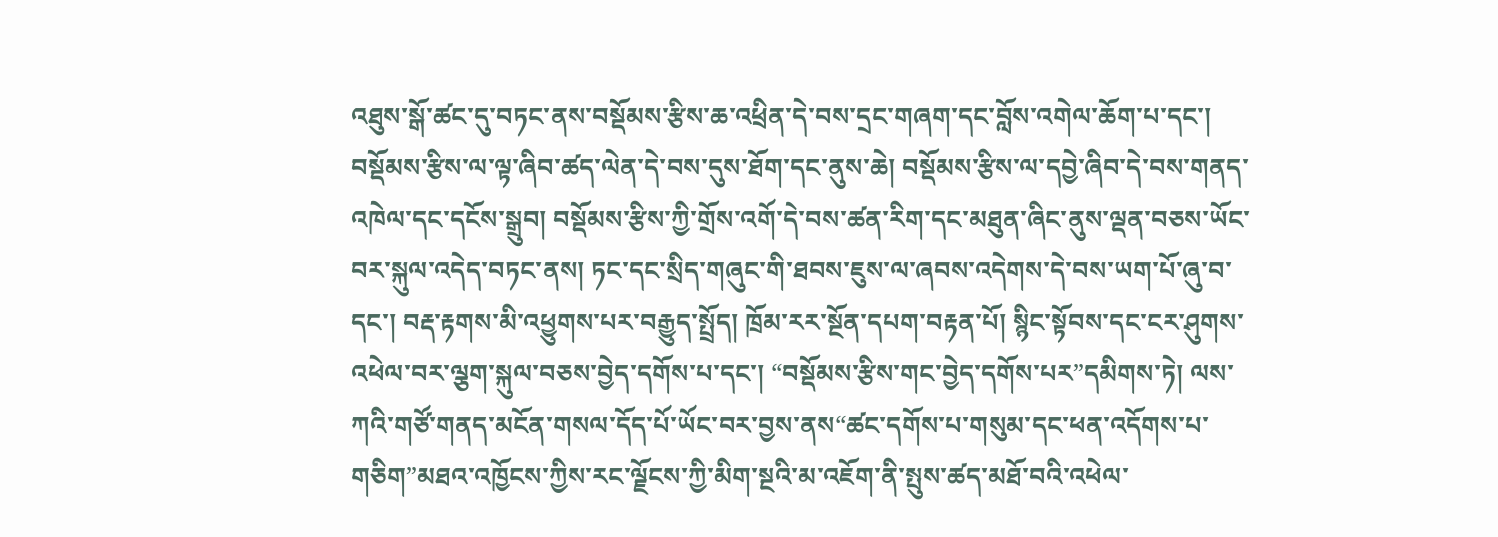འཐུས་སྒོ་ཚང་དུ་བཏང་ནས་བསྡོམས་རྩིས་ཆ་འཕྲིན་དེ་བས་དྲང་གཞག་དང་བློས་འགེལ་ཆོག་པ་དང་། བསྡོམས་རྩིས་ལ་ལྟ་ཞིབ་ཚད་ལེན་དེ་བས་དུས་ཐོག་དང་ནུས་ཆེ། བསྡོམས་རྩིས་ལ་དབྱེ་ཞིབ་དེ་བས་གནད་འཁེལ་དང་དངོས་སྒྲུབ། བསྡོམས་རྩིས་ཀྱི་གྲོས་འགོ་དེ་བས་ཚན་རིག་དང་མཐུན་ཞིང་ནུས་ལྡན་བཅས་ཡོང་བར་སྐུལ་འདེད་བཏང་ནས། ཏང་དང་སྲིད་གཞུང་གི་ཐབས་ཇུས་ལ་ཞབས་འདེགས་དེ་བས་ཡག་པོ་ཞུ་བ་དང་། བརྡ་རྟགས་མི་འཕྱུགས་པར་བརྒྱུད་སྤྲོད། ཁྲོམ་རར་སྔོན་དཔག་བརྟན་པོ། སྙིང་སྟོབས་དང་ངར་ཤུགས་འཕེལ་བར་ལྕག་སྐུལ་བཅས་བྱེད་དགོས་པ་དང་། “བསྡོམས་རྩིས་གང་བྱེད་དགོས་པར”དམིགས་ཏེ། ལས་ཀའི་གཙོ་གནད་མངོན་གསལ་དོད་པོ་ཡོང་བར་བྱས་ནས“ཚང་དགོས་པ་གསུམ་དང་ཕན་འདོགས་པ་གཅིག”མཐའ་འཁྱོངས་ཀྱིས་རང་ལྗོངས་ཀྱི་མིག་སྔའི་མ་འཇོག་ནི་སྤུས་ཚད་མཐོ་བའི་འཕེལ་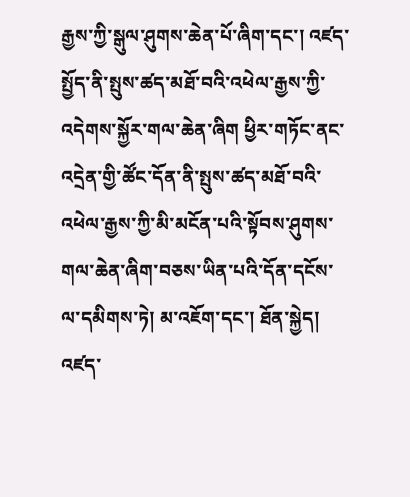རྒྱས་ཀྱི་སྒུལ་ཤུགས་ཆེན་པོ་ཞིག་དང་། འཛད་སྤྱོད་ནི་སྤུས་ཚད་མཐོ་བའི་འཕེལ་རྒྱས་ཀྱི་འདེགས་སྐྱོར་གལ་ཆེན་ཞིག ཕྱིར་གཏོང་ནང་འདྲེན་གྱི་ཚོང་དོན་ནི་སྤུས་ཚད་མཐོ་བའི་འཕེལ་རྒྱས་ཀྱི་མི་མངོན་པའི་སྟོབས་ཤུགས་གལ་ཆེན་ཞིག་བཅས་ཡིན་པའི་དོན་དངོས་ལ་དམིགས་ཏེ། མ་འཇོག་དང་། ཐོན་སྐྱེད། འཛད་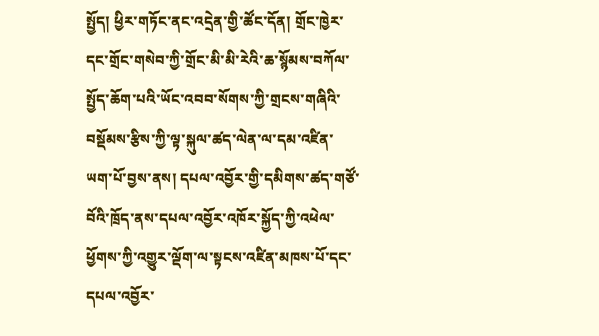སྤྱོད། ཕྱིར་གཏོང་ནང་འདྲེན་གྱི་ཚོང་དོན། གྲོང་ཁྱེར་དང་གྲོང་གསེབ་ཀྱི་གྲོང་མི་མི་རེའི་ཆ་སྙོམས་བཀོལ་སྤྱོད་ཆོག་པའི་ཡོང་འབབ་སོགས་ཀྱི་གྲངས་གཞིའི་བསྡོམས་རྩིས་ཀྱི་ལྟ་སྐུལ་ཚད་ལེན་ལ་དམ་འཛིན་ཡག་པོ་བྱས་ནས། དཔལ་འབྱོར་གྱི་དམིགས་ཚད་གཙོ་བོའི་ཁྲོད་ནས་དཔལ་འབྱོར་འཁོར་སྐྱོད་ཀྱི་འཕེལ་ཕྱོགས་ཀྱི་འགྱུར་ལྡོག་ལ་སྟངས་འཛིན་མཁས་པོ་དང་དཔལ་འབྱོར་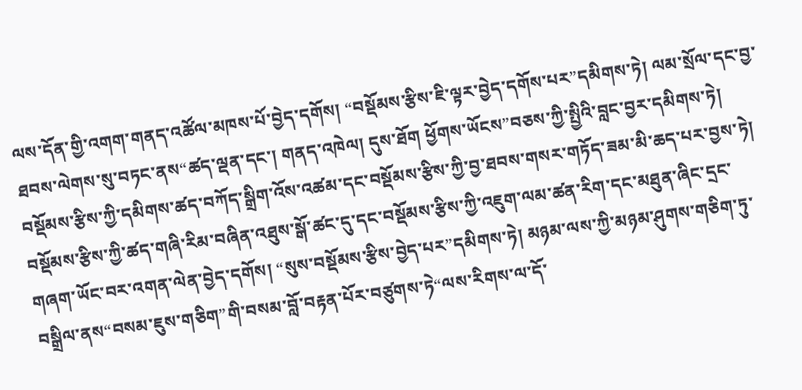ལས་དོན་གྱི་འགག་གནད་འཚོལ་མཁས་པོ་བྱེད་དགོས། “བསྡོམས་རྩིས་ཇི་ལྟར་བྱེད་དགོས་པར”དམིགས་ཏེ། ལམ་སྲོལ་དང་བྱ་ཐབས་ལེགས་སུ་བཏང་ནས“ཚད་ལྡན་དང་། གནད་འཁེལ། དུས་ཐོག ཕྱོགས་ཡོངས”བཅས་ཀྱི་སྤྱིའི་བླང་བྱར་དམིགས་ཏེ། བསྡོམས་རྩིས་ཀྱི་དམིགས་ཚད་བཀོད་སྒྲིག་འོས་འཚམ་དང་བསྡོམས་རྩིས་ཀྱི་བྱ་ཐབས་གསར་གཏོད་ཟམ་མི་ཆད་པར་བྱས་ཏེ། བསྡོམས་རྩིས་ཀྱི་ཚད་གཞི་རིམ་བཞིན་འཐུས་སྒོ་ཚང་དུ་དང་བསྡོམས་རྩིས་ཀྱི་འཇུག་ལམ་ཚན་རིག་དང་མཐུན་ཞིང་དྲང་གཞག་ཡོང་བར་འགན་ལེན་བྱེད་དགོས། “སུས་བསྡོམས་རྩིས་བྱེད་པར”དམིགས་ཏེ། མཉམ་ལས་ཀྱི་མཉམ་ཤུགས་གཅིག་ཏུ་བསྒྲིལ་ནས“བསམ་ཇུས་གཅིག”གི་བསམ་བློ་བརྟན་པོར་བཙུགས་ཏེ“ལས་རིགས་ལ་དོ་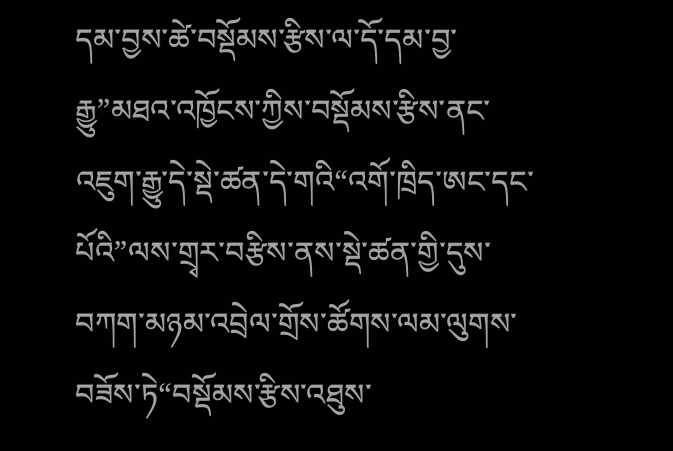དམ་བྱས་ཚེ་བསྡོམས་རྩིས་ལ་དོ་དམ་བྱ་རྒྱུ”མཐའ་འཁྱོངས་ཀྱིས་བསྡོམས་རྩིས་ནང་འཇུག་རྒྱུ་དེ་སྡེ་ཚན་དེ་གའི“འགོ་ཁྲིད་ཨང་དང་པོའི”ལས་གྲྭར་བརྩིས་ནས་སྡེ་ཚན་གྱི་དུས་བཀག་མཉམ་འབྲེལ་གྲོས་ཚོགས་ལམ་ལུགས་བཟོས་ཏེ“བསྡོམས་རྩིས་འཐུས་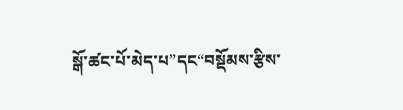སྒོ་ཚང་པོ་མེད་པ”དང“བསྡོམས་རྩིས་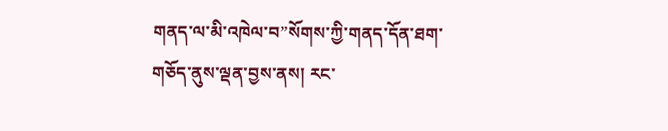གནད་ལ་མི་འཁེལ་བ”སོགས་ཀྱི་གནད་དོན་ཐག་གཅོད་ནུས་ལྡན་བྱས་ནས། རང་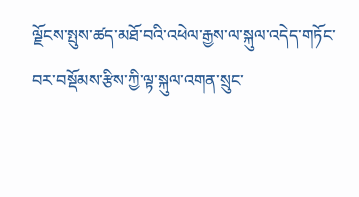ལྗོངས་སྤུས་ཚད་མཐོ་བའི་འཕེལ་རྒྱས་ལ་སྐུལ་འདེད་གཏོང་བར་བསྡོམས་རྩིས་ཀྱི་ལྟ་སྐུལ་འགན་སྲུང་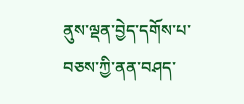ནུས་ལྡན་བྱེད་དགོས་པ་བཅས་ཀྱི་ནན་བཤད་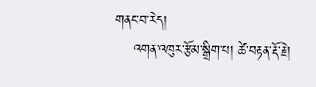གནང་བ་རེད།
    འགན་འཁུར་རྩོམ་སྒྲིག་པ། ཚེ་བརྟན་རྡོ་རྗེ།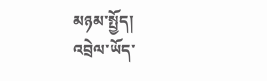མཉམ་སྤྱོད།
འབྲེལ་ཡོད་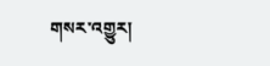གསར་འགྱུར།